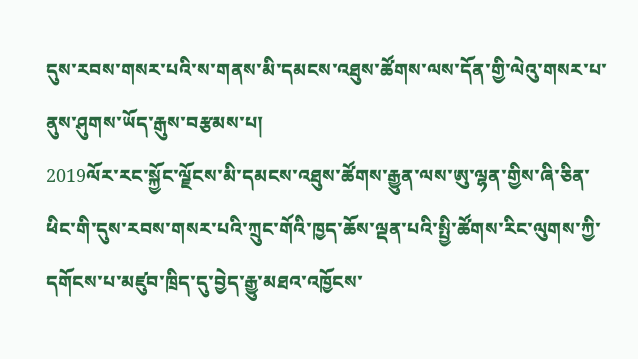དུས་རབས་གསར་པའི་ས་གནས་མི་དམངས་འཐུས་ཚོགས་ལས་དོན་གྱི་ལེའུ་གསར་པ་ནུས་ཤུགས་ཡོད་རྒུས་བརྩམས་པ།
2019ལོར་རང་སྐྱོང་ལྗོངས་མི་དམངས་འཐུས་ཚོགས་རྒྱུན་ལས་ཨུ་ལྷན་གྱིས་ཞི་ཅིན་ཕིང་གི་དུས་རབས་གསར་པའི་ཀྲུང་གོའི་ཁྱད་ཆོས་ལྡན་པའི་སྤྱི་ཚོགས་རིང་ལུགས་ཀྱི་དགོངས་པ་མཛུབ་ཁྲིད་དུ་བྱེད་རྒྱུ་མཐའ་འཁྱོངས་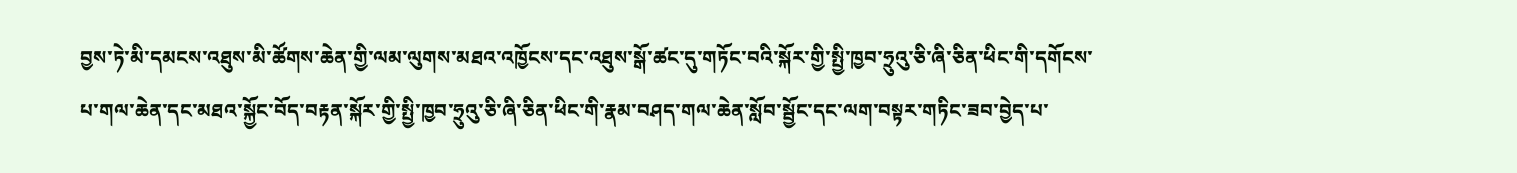བྱས་ཏེ་མི་དམངས་འཐུས་མི་ཚོགས་ཆེན་གྱི་ལམ་ལུགས་མཐའ་འཁྱོངས་དང་འཐུས་སྒོ་ཚང་དུ་གཏོང་བའི་སྐོར་གྱི་སྤྱི་ཁྱབ་ཧྲུའུ་ཅི་ཞི་ཅིན་ཕིང་གི་དགོངས་པ་གལ་ཆེན་དང་མཐའ་སྐྱོང་བོད་བརྟན་སྐོར་གྱི་སྤྱི་ཁྱབ་ཧྲུའུ་ཅི་ཞི་ཅིན་ཕིང་གི་རྣམ་བཤད་གལ་ཆེན་སློབ་སྦྱོང་དང་ལག་བསྟར་གཏིང་ཟབ་བྱེད་པ་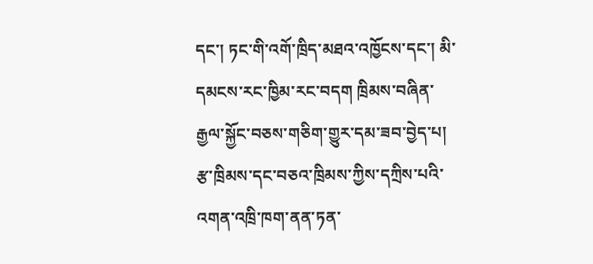དང་། ཏང་གི་འགོ་ཁྲིད་མཐའ་འཁྱོངས་དང་། མི་དམངས་རང་ཁྱིམ་རང་བདག ཁྲིམས་བཞིན་རྒྱལ་སྐྱོང་བཅས་གཅིག་གྱུར་དམ་ཟབ་བྱེད་པ། རྩ་ཁྲིམས་དང་བཅའ་ཁྲིམས་ཀྱིས་དཀྲིས་པའི་འགན་འཁྲི་ཁག་ནན་ཏན་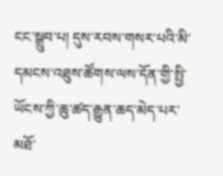ངང་སྒྲུབ་པ། དུས་རབས་གསར་པའི་མི་དམངས་འཐུས་ཚོགས་ལས་དོན་གྱི་སྤྱི་ཡོངས་ཀྱི་ཆུ་ཚད་རྒྱུན་ཆད་མེད་པར་མཐོ་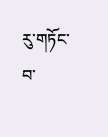རུ་གཏོང་བ་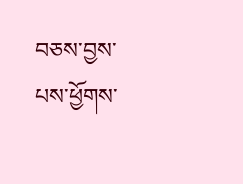བཅས་བྱས་པས་ཕྱོགས་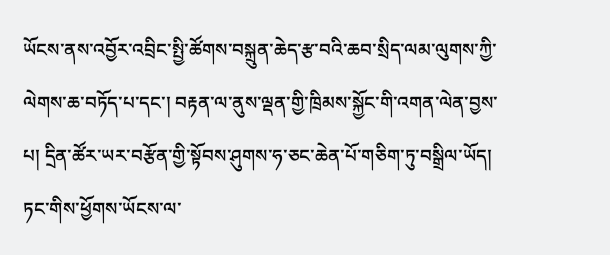ཡོངས་ནས་འབྱོར་འབྲིང་སྤྱི་ཚོགས་བསྐྲུན་ཆེད་རྩ་བའི་ཆབ་སྲིད་ལམ་ལུགས་ཀྱི་ལེགས་ཆ་བཏོད་པ་དང་། བརྟན་ལ་ནུས་ལྡན་གྱི་ཁྲིམས་སྐྱོང་གི་འགན་ལེན་བྱས་པ། དྲིན་ཚོར་ཡར་བརྩོན་གྱི་སྟོབས་ཤུགས་ཧ་ཅང་ཆེན་པོ་གཅིག་ཏུ་བསྒྲིལ་ཡོད།
ཏང་གིས་ཕྱོགས་ཡོངས་ལ་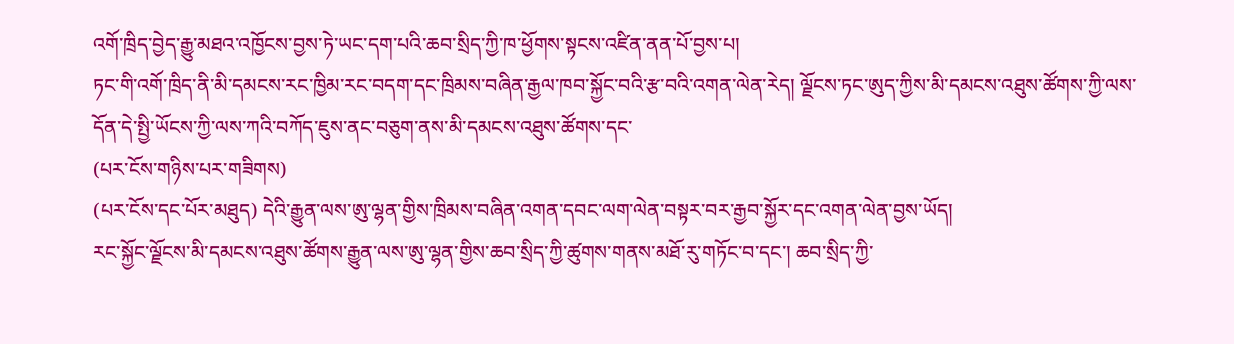འགོ་ཁྲིད་བྱེད་རྒྱུ་མཐའ་འཁྱོངས་བྱས་ཏེ་ཡང་དག་པའི་ཆབ་སྲིད་ཀྱི་ཁ་ཕྱོགས་སྟངས་འཛིན་ནན་པོ་བྱས་པ།
ཏང་གི་འགོ་ཁྲིད་ནི་མི་དམངས་རང་ཁྱིམ་རང་བདག་དང་ཁྲིམས་བཞིན་རྒྱལ་ཁབ་སྐྱོང་བའི་རྩ་བའི་འགན་ལེན་རེད། ལྗོངས་ཏང་ཨུད་ཀྱིས་མི་དམངས་འཐུས་ཚོགས་ཀྱི་ལས་དོན་དེ་སྤྱི་ཡོངས་ཀྱི་ལས་ཀའི་བཀོད་ཇུས་ནང་བཅུག་ནས་མི་དམངས་འཐུས་ཚོགས་དང་
(པར་ངོས་གཉིས་པར་གཟིགས)
(པར་ངོས་དང་པོར་མཐུད) དེའི་རྒྱུན་ལས་ཨུ་ལྷན་གྱིས་ཁྲིམས་བཞིན་འགན་དབང་ལག་ལེན་བསྟར་བར་རྒྱབ་སྐྱོར་དང་འགན་ལེན་བྱས་ཡོད།
རང་སྐྱོང་ལྗོངས་མི་དམངས་འཐུས་ཚོགས་རྒྱུན་ལས་ཨུ་ལྷན་གྱིས་ཆབ་སྲིད་ཀྱི་ཚུགས་གནས་མཐོ་རུ་གཏོང་བ་དང་། ཆབ་སྲིད་ཀྱི་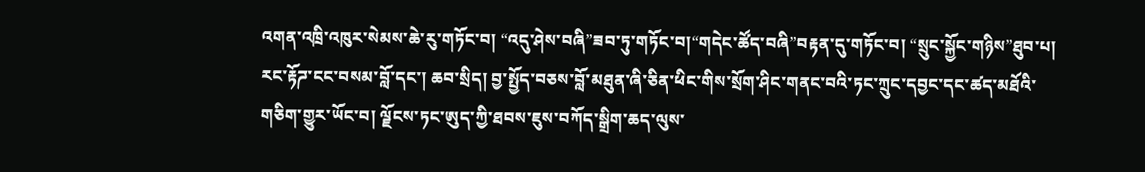འགན་འཁྲི་འཁུར་སེམས་ཆེ་རུ་གཏོང་བ། “འདུ་ཤེས་བཞི”ཟབ་ཏུ་གཏོང་བ།“གདེང་ཚོད་བཞི”བརྟན་དུ་གཏོང་བ། “སྲུང་སྐྱོང་གཉིས”ཐུབ་པ། རང་རྟོཌ་ངང་བསམ་བློ་དང་། ཆབ་སྲིད། བྱ་སྤྱོད་བཅས་བློ་མཐུན་ཞི་ཅིན་ཕིང་གིས་སྲོག་ཤིང་གནང་བའི་ཏང་ཀྲུང་དབྱང་དང་ཚད་མཐོའི་གཅིག་གྱུར་ཡོང་བ། ལྗོངས་ཏང་ཨུད་ཀྱི་ཐབས་ཇུས་བཀོད་སྒྲིག་ཆད་ལུས་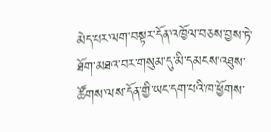མེད་པར་ལག་བསྟར་དོན་འཁྱོལ་བཅས་བྱས་ཏེ་ཐོག་མཐའ་བར་གསུམ་དུ་མི་དམངས་འཐུས་ཚོགས་ལས་དོན་གྱི་ཡང་དག་པའི་ཁ་ཕྱོགས་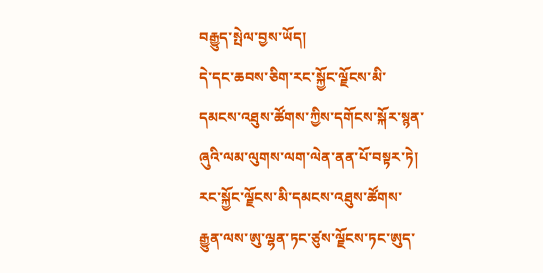བརྒྱུད་སྤེལ་བྱས་ཡོད།
དེ་དང་ཆབས་ཅིག་རང་སྐྱོང་ལྗོངས་མི་དམངས་འཐུས་ཚོགས་ཀྱིས་དགོངས་སྐོར་སྙན་ཞུའི་ལམ་ལུགས་ལག་ལེན་ནན་པོ་བསྟར་ཏེ། རང་སྐྱོང་ལྗོངས་མི་དམངས་འཐུས་ཚོགས་རྒྱུན་ལས་ཨུ་ལྷན་ཏང་ཙུས་ལྗོངས་ཏང་ཨུད་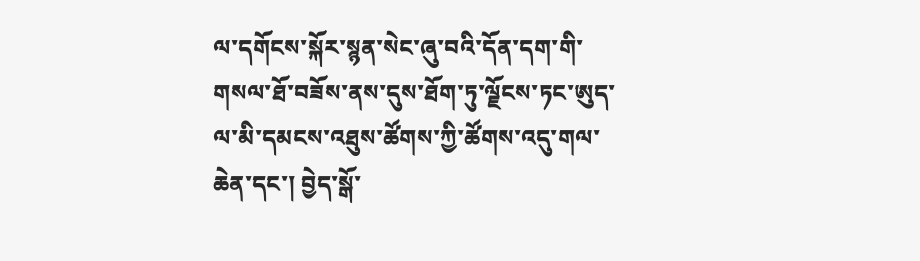ལ་དགོངས་སྐོར་སྙན་སེང་ཞུ་བའི་དོན་དག་གི་གསལ་ཐོ་བཟོས་ནས་དུས་ཐོག་ཏུ་ལྗོངས་ཏང་ཨུད་ལ་མི་དམངས་འཐུས་ཚོགས་ཀྱི་ཚོགས་འདུ་གལ་ཆེན་དང་། བྱེད་སྒོ་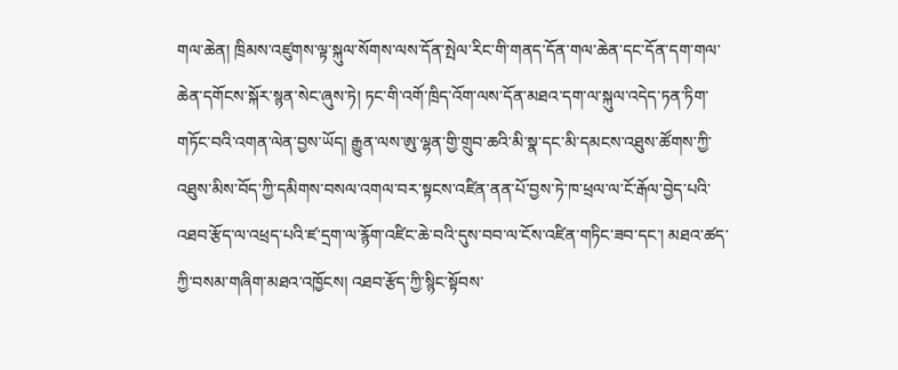གལ་ཆེན། ཁྲིམས་འཛུགས་ལྟ་སྐུལ་སོགས་ལས་དོན་སྤེལ་རིང་གི་གནད་དོན་གལ་ཆེན་དང་དོན་དག་གལ་ཆེན་དགོངས་སྐོར་སྙན་སེང་ཞུས་ཏེ། ཏང་གི་འགོ་ཁྲིད་འོག་ལས་དོན་མཐའ་དག་ལ་སྐུལ་འདེད་ཏན་ཏིག་གཏོང་བའི་འགན་ལེན་བྱས་ཡོད། རྒྱུན་ལས་ཨུ་ལྷན་གྱི་གྲུབ་ཆའི་མི་སྣ་དང་མི་དམངས་འཐུས་ཚོགས་ཀྱི་འཐུས་མིས་བོད་ཀྱི་དམིགས་བསལ་འགལ་བར་སྟངས་འཛིན་ནན་པོ་བྱས་ཏེ་ཁ་ཕྲལ་ལ་ངོ་རྒོལ་བྱེད་པའི་འཐབ་རྩོད་ལ་འཕྲད་པའི་ཛ་དྲག་ལ་རྙོག་འཛིང་ཆེ་བའི་དུས་བབ་ལ་ངོས་འཛིན་གཏིང་ཟབ་དང་། མཐའ་ཚད་ཀྱི་བསམ་གཞིག་མཐའ་འཁྱོངས། འཐབ་རྩོད་ཀྱི་སྙིང་སྟོབས་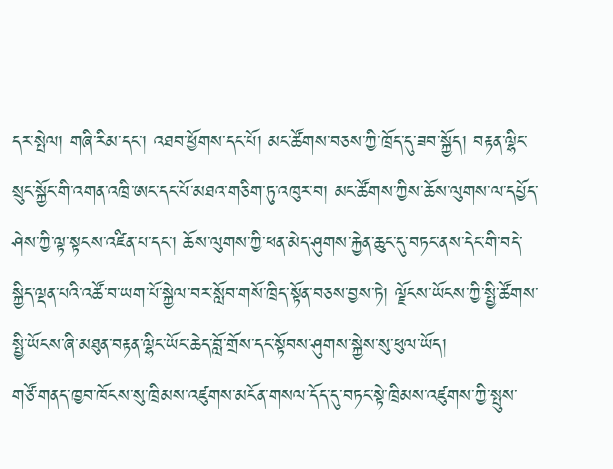དར་སྤེལ། གཞི་རིམ་དང་། འཐབ་ཕྱོགས་དང་པོ། མང་ཚོགས་བཅས་ཀྱི་ཁྲོད་དུ་ཟབ་སྐྱོད། བརྟན་ལྷིང་སྲུང་སྐྱོང་གི་འགན་འཁྲི་ཨང་དང་པོ་མཐའ་གཅིག་ཏུ་འཁུར་བ། མང་ཚོགས་ཀྱིས་ཆོས་ལུགས་ལ་དཔྱོད་ཤེས་ཀྱི་ལྟ་སྟངས་འཛིན་པ་དང་། ཆོས་ལུགས་ཀྱི་ཕན་མེད་ཤུགས་རྐྱེན་ཆུང་དུ་བཏང་ནས་དེང་གི་བདེ་སྐྱིད་ལྡན་པའི་འཚོ་བ་ཡག་པོ་སྐྱེལ་བར་སློབ་གསོ་ཁྲིད་སྟོན་བཅས་བྱས་ཏེ། ལྗོངས་ཡོངས་ཀྱི་སྤྱི་ཚོགས་སྤྱི་ཡོངས་ཞི་མཐུན་བརྟན་ལྷིང་ཡོང་ཆེད་བློ་གྲོས་དང་སྟོབས་ཤུགས་སྐྱེས་སུ་ཕུལ་ཡོད།
གཙོ་གནད་ཁྱབ་ཁོངས་སུ་ཁྲིམས་འཛུགས་མངོན་གསལ་དོད་དུ་བཏང་སྟེ་ཁྲིམས་འཛུགས་ཀྱི་སྤུས་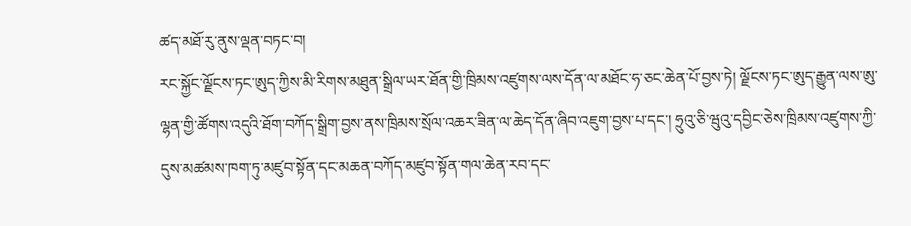ཚད་མཐོ་རུ་ནུས་ལྡན་བཏང་བ།
རང་སྐྱོང་ལྗོངས་ཏང་ཨུད་ཀྱིས་མི་རིགས་མཐུན་སྒྲིལ་ཡར་ཐོན་གྱི་ཁྲིམས་འཛུགས་ལས་དོན་ལ་མཐོང་ཧ་ཅང་ཆེན་པོ་བྱས་ཏེ། ལྗོངས་ཏང་ཨུད་རྒྱུན་ལས་ཨུ་ལྷན་གྱི་ཚོགས་འདུའི་ཐོག་བཀོད་སྒྲིག་བྱས་ནས་ཁྲིམས་སྲོལ་འཆར་ཟིན་ལ་ཆེད་དོན་ཞིབ་འཇུག་བྱས་པ་དང་། ཧྲུའུ་ཅི་ཝུའུ་དབྱིང་ཅེས་ཁྲིམས་འཛུགས་ཀྱི་དུས་མཚམས་ཁག་ཏུ་མཛུབ་སྟོན་དང་མཆན་བཀོད་མཛུབ་སྟོན་གལ་ཆེན་རབ་དང་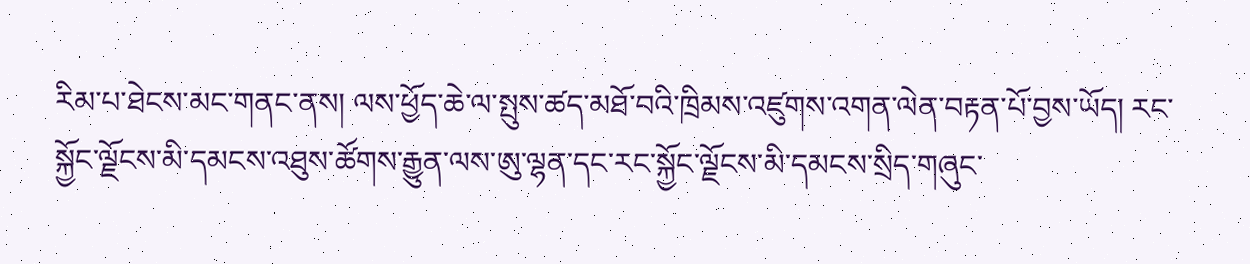རིམ་པ་ཐེངས་མང་གནང་ནས། ལས་ཕྱོད་ཆེ་ལ་སྤུས་ཚད་མཐོ་བའི་ཁྲིམས་འཛུགས་འགན་ལེན་བརྟན་པོ་བྱས་ཡོད། རང་སྐྱོང་ལྗོངས་མི་དམངས་འཐུས་ཚོགས་རྒྱུན་ལས་ཨུ་ལྷན་དང་རང་སྐྱོང་ལྗོངས་མི་དམངས་སྲིད་གཞུང་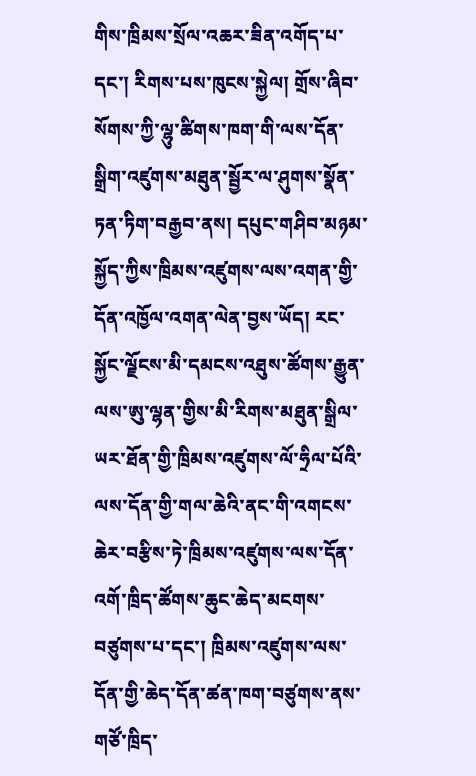གིས་ཁྲིམས་སྲོལ་འཆར་ཟིན་འགོད་པ་དང་། རིགས་པས་ཁུངས་སྐྱེལ། གྲོས་ཞིབ་སོགས་ཀྱི་ལྷུ་ཚིགས་ཁག་གི་ལས་དོན་སྒྲིག་འཛུགས་མཐུན་སྦྱོར་ལ་ཤུགས་སྣོན་ཏན་ཏིག་བརྒྱབ་ནས། དཔུང་གཤིབ་མཉམ་སྐྱོད་ཀྱིས་ཁྲིམས་འཛུགས་ལས་འགན་གྱི་དོན་འཁྱོལ་འགན་ལེན་བྱས་ཡོད། རང་སྐྱོང་ལྗོངས་མི་དམངས་འཐུས་ཚོགས་རྒྱུན་ལས་ཨུ་ལྷན་གྱིས་མི་རིགས་མཐུན་སྒྲིལ་ཡར་ཐོན་གྱི་ཁྲིམས་འཛུགས་ལོ་ཧྲིལ་པོའི་ལས་དོན་གྱི་གལ་ཆེའི་ནང་གི་འགངས་ཆེར་བརྩིས་ཏེ་ཁྲིམས་འཛུགས་ལས་དོན་འགོ་ཁྲིད་ཚོགས་ཆུང་ཆེད་མངགས་བཙུགས་པ་དང་། ཁྲིམས་འཛུགས་ལས་དོན་གྱི་ཆེད་དོན་ཚན་ཁག་བཙུགས་ནས་གཙོ་ཁྲིད་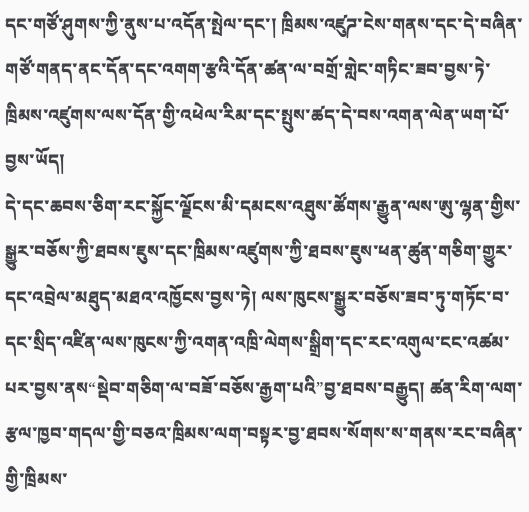དང་གཙོ་ཤུགས་ཀྱི་ནུས་པ་འདོན་སྤེལ་དང་། ཁྲིམས་འཛུཌ་ངེས་གནས་དང་དེ་བཞིན་གཙོ་གནད་ནང་དོན་དང་འགག་རྩའི་དོན་ཚན་ལ་བགྲོ་གླེང་གཏིང་ཟབ་བྱས་ཏེ་ཁྲིམས་འཛུགས་ལས་དོན་གྱི་འཕེལ་རིམ་དང་སྤུས་ཚད་དེ་བས་འགན་ལེན་ཡག་པོ་བྱས་ཡོད།
དེ་དང་ཆབས་ཅིག་རང་སྐྱོང་ལྗོངས་མི་དམངས་འཐུས་ཚོགས་རྒྱུན་ལས་ཨུ་ལྷན་གྱིས་སྒྱུར་བཅོས་ཀྱི་ཐབས་ཇུས་དང་ཁྲིམས་འཛུགས་ཀྱི་ཐབས་ཇུས་ཕན་ཚུན་གཅིག་གྱུར་དང་འབྲེལ་མཐུད་མཐའ་འཁྱོངས་བྱས་ཏེ། ལས་ཁུངས་སྒྱུར་བཅོས་ཟབ་ཏུ་གཏོང་བ་དང་སྲིད་འཛིན་ལས་ཁུངས་ཀྱི་འགན་འཁྲི་ལེགས་སྒྲིག་དང་རང་འགུལ་ངང་འཚམ་པར་བྱས་ནས“སྡེབ་གཅིག་ལ་བཟོ་བཅོས་རྒྱག་པའི”བྱ་ཐབས་བརྒྱུད། ཚན་རིག་ལག་རྩལ་ཁྱབ་གདལ་གྱི་བཅའ་ཁྲིམས་ལག་བསྟར་བྱ་ཐབས་སོགས་ས་གནས་རང་བཞིན་གྱི་ཁྲིམས་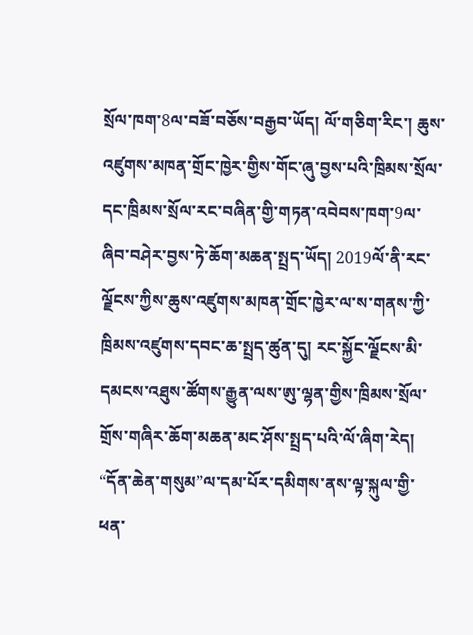སྲོལ་ཁག་8ལ་བཟོ་བཅོས་བརྒྱབ་ཡོད། ལོ་གཅིག་རིང་། ཆུས་འཛུགས་མཁན་གྲོང་ཁྱེར་གྱིས་གོང་ཞུ་བྱས་པའི་ཁྲིམས་སྲོལ་དང་ཁྲིམས་སྲོལ་རང་བཞིན་གྱི་གཏན་འབེབས་ཁག་9ལ་ཞིབ་བཤེར་བྱས་ཏེ་ཆོག་མཆན་སྤྲད་ཡོད། 2019ལོ་ནི་རང་ལྗོངས་ཀྱིས་ཆུས་འཛུགས་མཁན་གྲོང་ཁྱེར་ལ་ས་གནས་ཀྱི་ཁྲིམས་འཛུགས་དབང་ཆ་སྤྲད་ཚུན་དུ། རང་སྐྱོང་ལྗོངས་མི་དམངས་འཐུས་ཚོགས་རྒྱུན་ལས་ཨུ་ལྷན་གྱིས་ཁྲིམས་སྲོལ་གྲོས་གཞིར་ཆོག་མཆན་མང་ཤོས་སྤྲད་པའི་ལོ་ཞིག་རེད།
“དོན་ཆེན་གསུམ”ལ་དམ་པོར་དམིགས་ནས་ལྟ་སྐུལ་གྱི་ཕན་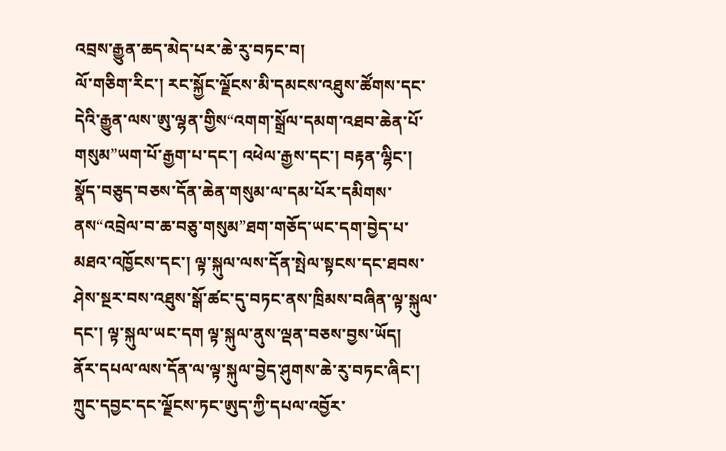འབྲས་རྒྱུན་ཆད་མེད་པར་ཆེ་རུ་བཏང་བ།
ལོ་གཅིག་རིང་། རང་སྐྱོང་ལྗོངས་མི་དམངས་འཐུས་ཚོགས་དང་དེའི་རྒྱུན་ལས་ཨུ་ལྷན་གྱིས“འགག་སྒྲོལ་དམག་འཐབ་ཆེན་པོ་གསུམ”ཡག་པོ་རྒྱག་པ་དང་། འཕེལ་རྒྱས་དང་། བརྟན་ལྷིང་། སྣོད་བཅུད་བཅས་དོན་ཆེན་གསུམ་ལ་དམ་པོར་དམིགས་ནས“འབྲེལ་བ་ཆ་བཅུ་གསུམ”ཐག་གཅོད་ཡང་དག་བྱེད་པ་མཐའ་འཁྱོངས་དང་། ལྟ་སྐུལ་ལས་དོན་སྤེལ་སྟངས་དང་ཐབས་ཤེས་སྔར་བས་འཐུས་སྒོ་ཚང་དུ་བཏང་ནས་ཁྲིམས་བཞིན་ལྟ་སྐུལ་དང་། ལྟ་སྐུལ་ཡང་དག ལྟ་སྐུལ་ནུས་ལྡན་བཅས་བྱས་ཡོད།
ནོར་དཔལ་ལས་དོན་ལ་ལྟ་སྐུལ་བྱེད་ཤུགས་ཆེ་རུ་བཏང་ཞིང་། ཀྲུང་དབྱང་དང་ལྗོངས་ཏང་ཨུད་ཀྱི་དཔལ་འབྱོར་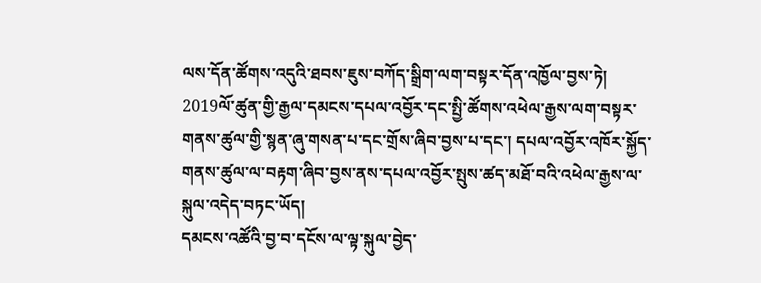ལས་དོན་ཚོགས་འདུའི་ཐབས་ཇུས་བཀོད་སྒྲིག་ལག་བསྟར་དོན་འཁྱོལ་བྱས་ཏེ། 2019ལོ་ཚུན་གྱི་རྒྱལ་དམངས་དཔལ་འབྱོར་དང་སྤྱི་ཚོགས་འཕེལ་རྒྱས་ལག་བསྟར་གནས་ཚུལ་གྱི་སྙན་ཞུ་གསན་པ་དང་གྲོས་ཞིབ་བྱས་པ་དང་། དཔལ་འབྱོར་འཁོར་སྐྱོད་གནས་ཚུལ་ལ་བརྟག་ཞིབ་བྱས་ནས་དཔལ་འབྱོར་སྤུས་ཚད་མཐོ་བའི་འཕེལ་རྒྱས་ལ་སྐུལ་འདེད་བཏང་ཡོད།
དམངས་འཚོའི་བྱ་བ་དངོས་ལ་ལྟ་སྐུལ་བྱེད་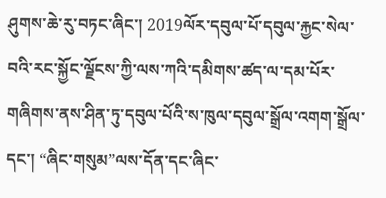ཤུགས་ཆེ་རུ་བཏང་ཞིང་། 2019ལོར་དབུལ་པོ་དབུལ་རྐྱང་སེལ་བའི་རང་སྐྱོང་ལྗོངས་ཀྱི་ལས་ཀའི་དམིགས་ཚད་ལ་དམ་པོར་གཞིགས་ནས་ཤིན་ཏུ་དབུལ་པོའི་ས་ཁུལ་དབུལ་སྒྲོལ་འགག་སྒྲོལ་དང་། “ཞིང་གསུམ”ལས་དོན་དང་ཞིང་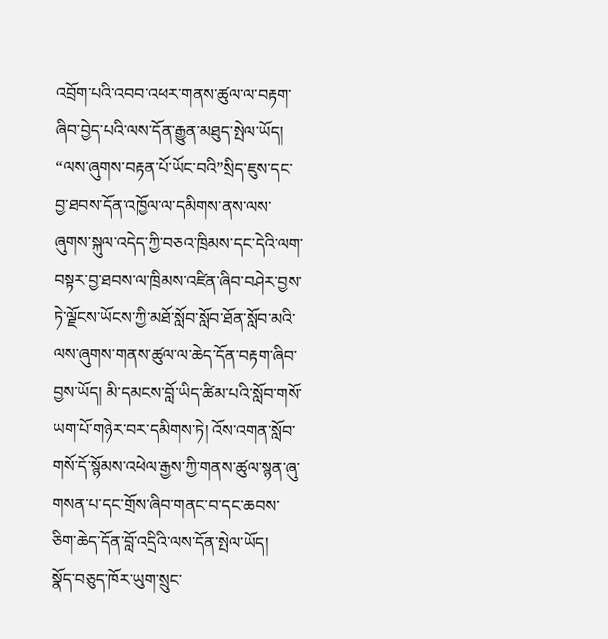འབྲོག་པའི་འབབ་འཕར་གནས་ཚུལ་ལ་བརྟག་ཞིབ་བྱེད་པའི་ལས་དོན་རྒྱུན་མཐུད་སྤེལ་ཡོད། “ལས་ཞུགས་བརྟན་པོ་ཡོང་བའི”སྲིད་ཇུས་དང་བྱ་ཐབས་དོན་འཁྱོལ་ལ་དམིགས་ནས་ལས་ཞུགས་སྐུལ་འདེད་ཀྱི་བཅའ་ཁྲིམས་དང་དེའི་ལག་བསྟར་བྱ་ཐབས་ལ་ཁྲིམས་འཛིན་ཞིབ་བཤེར་བྱས་ཏེ་ལྗོངས་ཡོངས་ཀྱི་མཐོ་སློབ་སློབ་ཐོན་སློབ་མའི་ལས་ཞུགས་གནས་ཚུལ་ལ་ཆེད་དོན་བརྟག་ཞིབ་བྱས་ཡོད། མི་དམངས་བློ་ཡིད་ཚིམ་པའི་སློབ་གསོ་ཡག་པོ་གཉེར་བར་དམིགས་ཏེ། འོས་འགན་སློབ་གསོ་དོ་སྙོམས་འཕེལ་རྒྱས་ཀྱི་གནས་ཚུལ་སྙན་ཞུ་གསན་པ་དང་གྲོས་ཞིབ་གནང་བ་དང་ཆབས་ཅིག་ཆེད་དོན་བློ་འདྲིའི་ལས་དོན་སྤེལ་ཡོད།
སྣོད་བཅུད་ཁོར་ཡུག་སྲུང་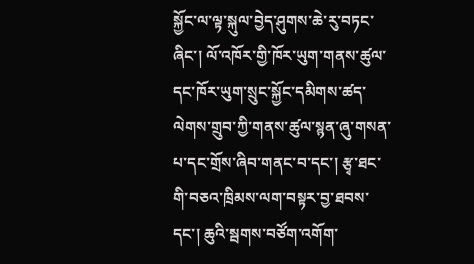སྐྱོང་ལ་ལྟ་སྐུལ་བྱེད་ཤུགས་ཆེ་རུ་བཏང་ཞིང་། ལོ་འཁོར་གྱི་ཁོར་ཡུག་གནས་ཚུལ་དང་ཁོར་ཡུག་སྲུང་སྐྱོང་དམིགས་ཚད་ལེགས་གྲུབ་ཀྱི་གནས་ཚུལ་སྙན་ཞུ་གསན་པ་དང་གྲོས་ཞིབ་གནང་བ་དང་། རྩྭ་ཐང་གི་བཅའ་ཁྲིམས་ལག་བསྟར་བྱ་ཐབས་དང་། ཆུའི་སྦགས་བཙོག་འགོག་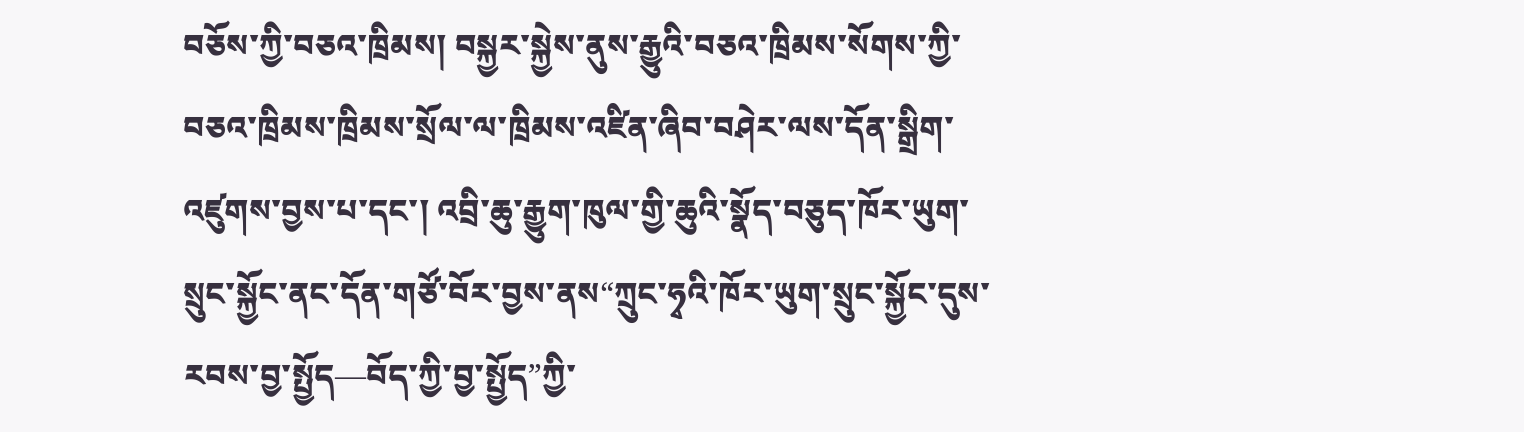བཅོས་ཀྱི་བཅའ་ཁྲིམས། བསྐྱར་སྐྱེས་ནུས་རྒྱུའི་བཅའ་ཁྲིམས་སོགས་ཀྱི་བཅའ་ཁྲིམས་ཁྲིམས་སྲོལ་ལ་ཁྲིམས་འཛིན་ཞིབ་བཤེར་ལས་དོན་སྒྲིག་འཛུགས་བྱས་པ་དང་། འབྲི་ཆུ་རྒྱུག་ཁུལ་གྱི་ཆུའི་སྣོད་བཅུད་ཁོར་ཡུག་སྲུང་སྐྱོང་ནང་དོན་གཙོ་བོར་བྱས་ནས“ཀྲུང་ཧྭའི་ཁོར་ཡུག་སྲུང་སྐྱོང་དུས་རབས་བྱ་སྤྱོད—བོད་ཀྱི་བྱ་སྤྱོད”ཀྱི་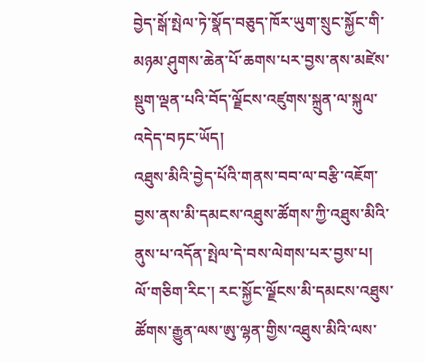བྱེད་སྒོ་སྤེལ་ཏེ་སྣོད་བཅུད་ཁོར་ཡུག་སྲུང་སྐྱོང་གི་མཉམ་ཤུགས་ཆེན་པོ་ཆགས་པར་བྱས་ནས་མཛེས་སྡུག་ལྡན་པའི་བོད་ལྗོངས་འཛུགས་སྐྲུན་ལ་སྐུལ་འདེད་བཏང་ཡོད།
འཐུས་མིའི་བྱེད་པོའི་གནས་བབ་ལ་བརྩི་འཇོག་བྱས་ནས་མི་དམངས་འཐུས་ཚོགས་ཀྱི་འཐུས་མིའི་ནུས་པ་འདོན་སྤེལ་དེ་བས་ལེགས་པར་བྱས་པ།
ལོ་གཅིག་རིང་། རང་སྐྱོང་ལྗོངས་མི་དམངས་འཐུས་ཚོགས་རྒྱུན་ལས་ཨུ་ལྷན་གྱིས་འཐུས་མིའི་ལས་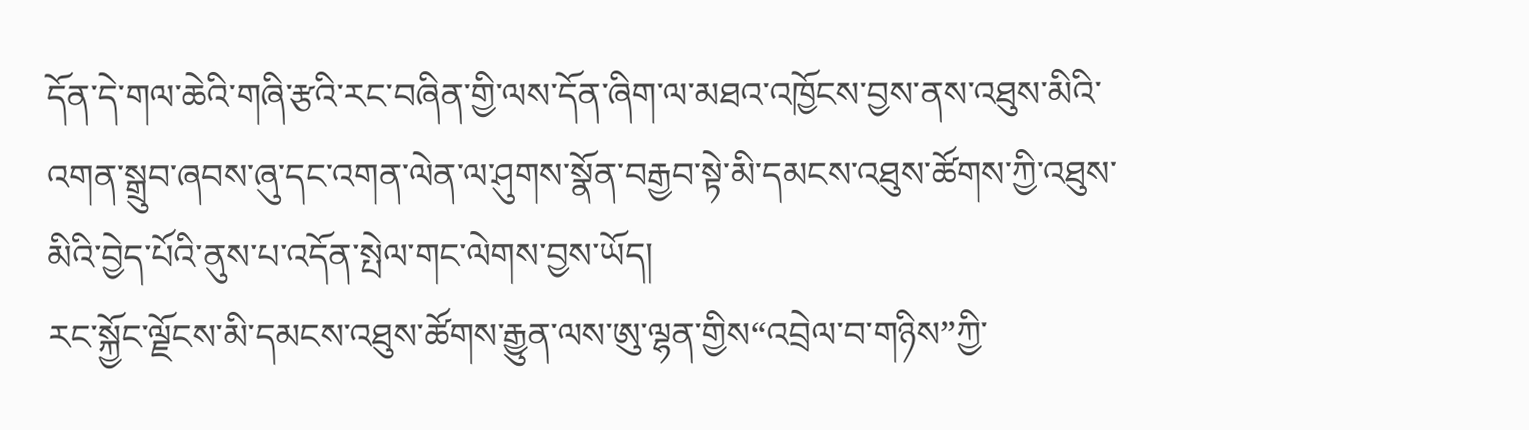དོན་དེ་གལ་ཆེའི་གཞི་རྩའི་རང་བཞིན་གྱི་ལས་དོན་ཞིག་ལ་མཐའ་འཁྱོངས་བྱས་ནས་འཐུས་མིའི་འགན་སྒྲུབ་ཞབས་ཞུ་དང་འགན་ལེན་ལ་ཤུགས་སྣོན་བརྒྱབ་སྟེ་མི་དམངས་འཐུས་ཚོགས་ཀྱི་འཐུས་མིའི་བྱེད་པོའི་ནུས་པ་འདོན་སྤེལ་གང་ལེགས་བྱས་ཡོད།
རང་སྐྱོང་ལྗོངས་མི་དམངས་འཐུས་ཚོགས་རྒྱུན་ལས་ཨུ་ལྷན་གྱིས“འབྲེལ་བ་གཉིས”ཀྱི་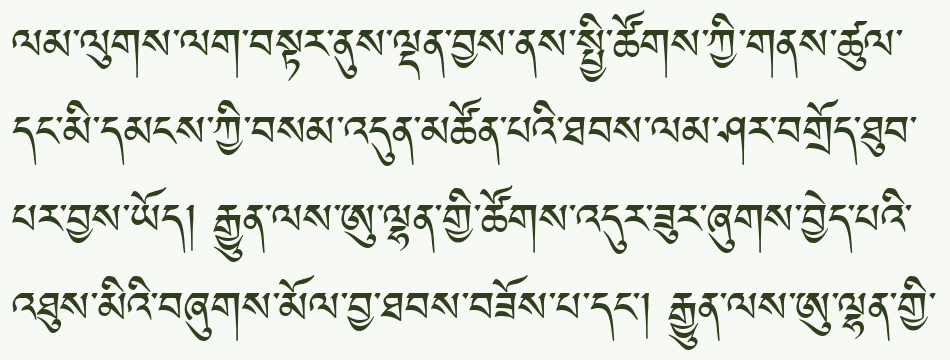ལམ་ལུགས་ལག་བསྟར་ནུས་ལྡན་བྱས་ནས་སྤྱི་ཚོགས་ཀྱི་གནས་ཚུལ་དང་མི་དམངས་ཀྱི་བསམ་འདུན་མཚོན་པའི་ཐབས་ལམ་ཤར་བགྲོད་ཐུབ་པར་བྱས་ཡོད། རྒྱུན་ལས་ཨུ་ལྷན་གྱི་ཚོགས་འདུར་ཟུར་ཞུགས་བྱེད་པའི་འཐུས་མིའི་བཞུགས་མོལ་བྱ་ཐབས་བཟོས་པ་དང་། རྒྱུན་ལས་ཨུ་ལྷན་གྱི་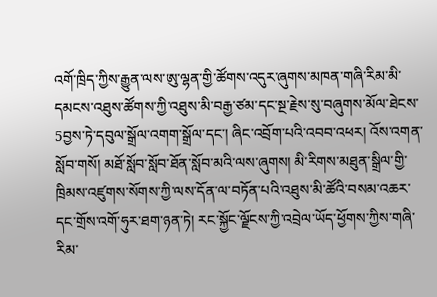འགོ་ཁྲིད་ཀྱིས་རྒྱུན་ལས་ཨུ་ལྷན་གྱི་ཚོགས་འདུར་ཞུགས་མཁན་གཞི་རིམ་མི་དམངས་འཐུས་ཚོགས་ཀྱི་འཐུས་མི་བརྒྱ་ཙམ་དང་སྔ་རྗེས་སུ་བཞུགས་མོལ་ཐེངས་5བྱས་ཏེ་དབུལ་སྒྲོལ་འགག་སྒྲོལ་དང་། ཞིང་འབྲོག་པའི་འབབ་འཕར། འོས་འགན་སློབ་གསོ། མཐོ་སློབ་སློབ་ཐོན་སློབ་མའི་ལས་ཞུགས། མི་རིགས་མཐུན་སྒྲིལ་གྱི་ཁྲིམས་འཛུགས་སོགས་ཀྱི་ལས་དོན་ལ་བཏོན་པའི་འཐུས་མི་ཚོའི་བསམ་འཆར་དང་གྲོས་འགོ་ཧུར་ཐག་ཉན་ཏེ། རང་སྐྱོང་ལྗོངས་ཀྱི་འབྲེལ་ཡོད་ཕྱོགས་ཀྱིས་གཞི་རིམ་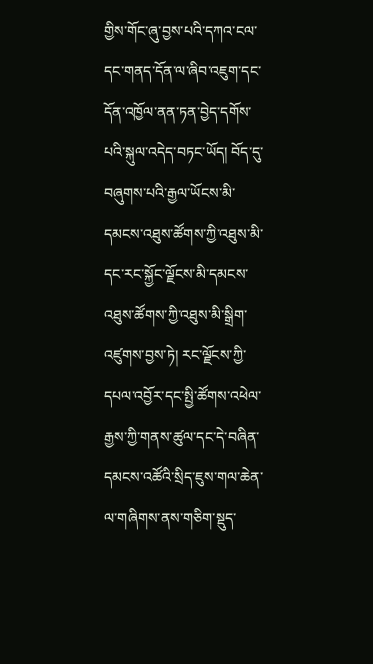གྱིས་གོང་ཞུ་བྱས་པའི་དཀའ་ངལ་དང་གནད་དོན་ལ་ཞིབ་འཇུག་དང་དོན་འཁྱོལ་ནན་ཏན་བྱེད་དགོས་པའི་སྐུལ་འདེད་བཏང་ཡོད། བོད་དུ་བཞུགས་པའི་རྒྱལ་ཡོངས་མི་དམངས་འཐུས་ཚོགས་ཀྱི་འཐུས་མི་དང་རང་སྐྱོང་ལྗོངས་མི་དམངས་འཐུས་ཚོགས་ཀྱི་འཐུས་མི་སྒྲིག་འཛུགས་བྱས་ཏེ། རང་ལྗོངས་ཀྱི་དཔལ་འབྱོར་དང་སྤྱི་ཚོགས་འཕེལ་རྒྱས་ཀྱི་གནས་ཚུལ་དང་དེ་བཞིན་དམངས་འཚོའི་སྲིད་ཇུས་གལ་ཆེན་ལ་གཞིགས་ནས་གཅིག་སྡུད་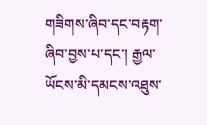གཟིགས་ཞིབ་དང་བརྟག་ཞིབ་བྱས་པ་དང་། རྒྱལ་ཡོངས་མི་དམངས་འཐུས་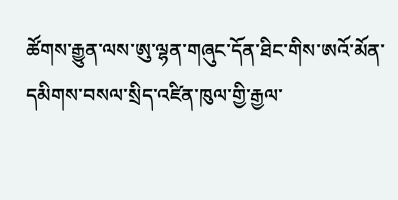ཚོགས་རྒྱུན་ལས་ཨུ་ལྷན་གཞུང་དོན་ཐིང་གིས་ཨའོ་མོན་དམིགས་བསལ་སྲིད་འཛིན་ཁུལ་གྱི་རྒྱལ་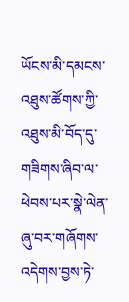ཡོངས་མི་དམངས་འཐུས་ཚོགས་ཀྱི་འཐུས་མི་བོད་དུ་གཟིགས་ཞིབ་ལ་ཕེབས་པར་སྣེ་ལེན་ཞུ་བར་གཞོགས་འདེགས་བྱས་ཏེ་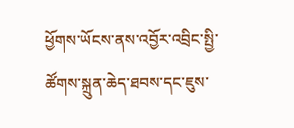ཕྱོགས་ཡོངས་ནས་འབྱོར་འབྲིང་སྤྱི་ཚོགས་སྐྲུན་ཆེད་ཐབས་དང་ཇུས་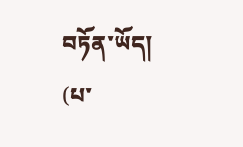བཏོན་ཡོད།
(པ་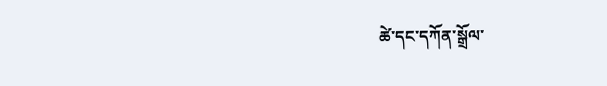ཚེ་དང་དཀོན་སྒྲོལ་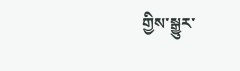གྱིས་སྒྱུར་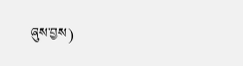ཞུས་བྱས)